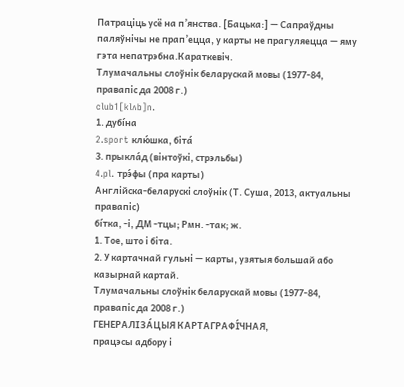Патраціць усё на п’янства. [Бацька:] — Сапраўдны паляўнічы не прап’ецца, у карты не прагуляецца — яму гэта непатрэбна.Караткевіч.
Тлумачальны слоўнік беларускай мовы (1977-84, правапіс да 2008 г.)
club1[klʌb]n.
1. дубі́на
2.sport клю́шка, біта́
3. прыкла́д (вінтоўкі, стрэльбы)
4.pl. трэ́фы (пра карты)
Англійска-беларускі слоўнік (Т. Суша, 2013, актуальны правапіс)
бі́тка, ‑і, ДМ ‑тцы; Рмн. ‑так; ж.
1. Тое, што і біта.
2. У картачнай гульні — карты, узятыя большай або казырнай картай.
Тлумачальны слоўнік беларускай мовы (1977-84, правапіс да 2008 г.)
ГЕНЕРАЛІЗА́ЦЫЯ КАРТАГРАФІ́ЧНАЯ,
працэсы адбору і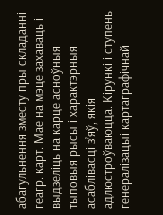абагульнення зместу пры складанні геагр. карт. Мае на мэце захаваць і выдзеліць на карце асноўныя тыповыя рысы і характэрныя асаблівасці з’яў, якія адлюстроўваюцца. Кірункі і ступень генералізацыі картаграфічнай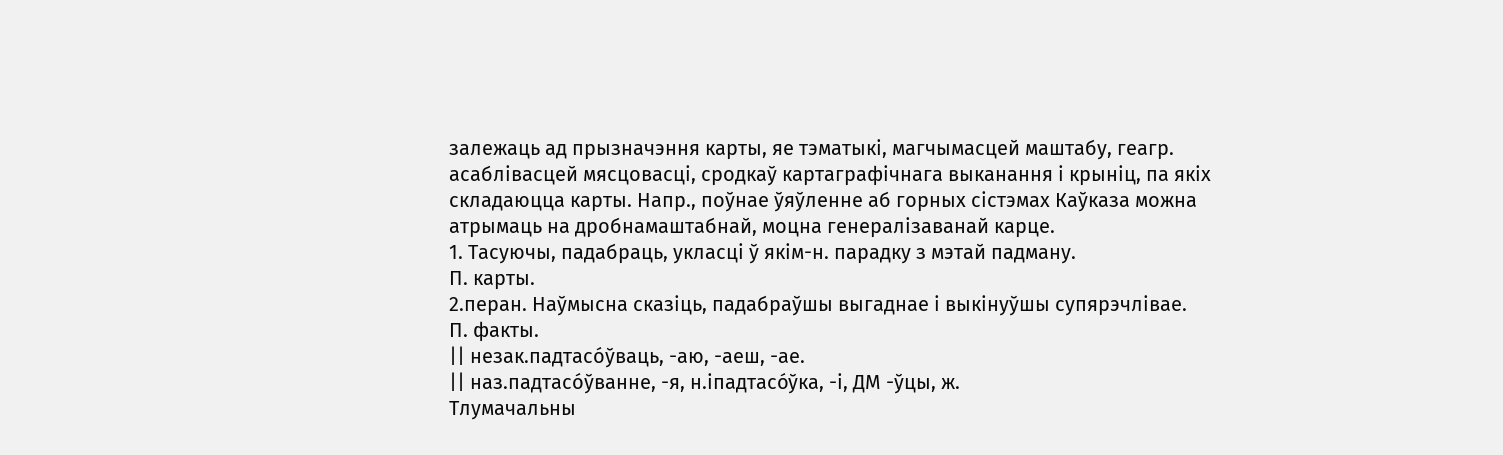залежаць ад прызначэння карты, яе тэматыкі, магчымасцей маштабу, геагр. асаблівасцей мясцовасці, сродкаў картаграфічнага выканання і крыніц, па якіх складаюцца карты. Напр., поўнае ўяўленне аб горных сістэмах Каўказа можна атрымаць на дробнамаштабнай, моцна генералізаванай карце.
1. Тасуючы, падабраць, укласці ў якім-н. парадку з мэтай падману.
П. карты.
2.перан. Наўмысна сказіць, падабраўшы выгаднае і выкінуўшы супярэчлівае.
П. факты.
|| незак.падтасо́ўваць, -аю, -аеш, -ае.
|| наз.падтасо́ўванне, -я, н.іпадтасо́ўка, -і, ДМ -ўцы, ж.
Тлумачальны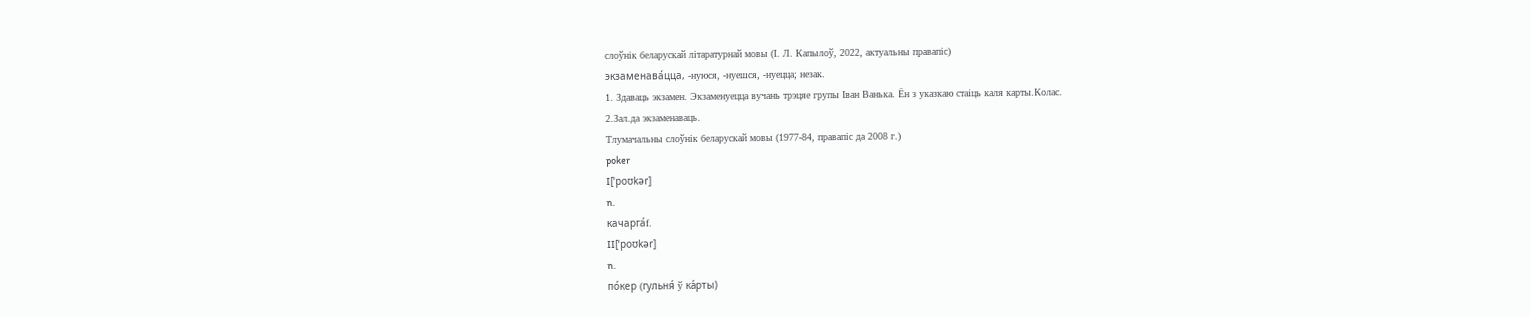слоўнік беларускай літаратурнай мовы (І. Л. Капылоў, 2022, актуальны правапіс)
экзаменава́цца, ‑нуюся, ‑нуешся, ‑нуецца; незак.
1. Здаваць экзамен. Экзаменуецца вучань трэцяе групы Іван Ванька. Ён з указкаю стаіць каля карты.Колас.
2.Зал.да экзаменаваць.
Тлумачальны слоўнік беларускай мовы (1977-84, правапіс да 2008 г.)
poker
I[ˈpoʊkər]
n.
качарга́f.
II[ˈpoʊkər]
n.
по́кер (гульня́ ў ка́рты)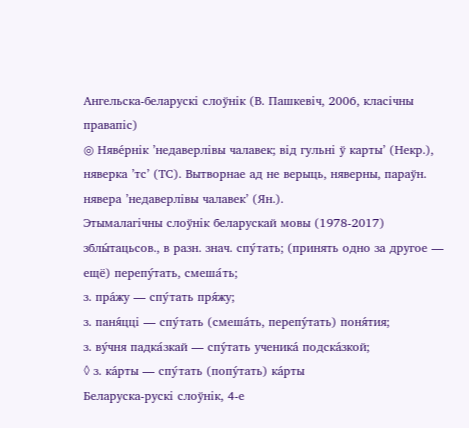Ангельска-беларускі слоўнік (В. Пашкевіч, 2006, класічны правапіс)
◎ Няве́рнік ’недаверлівы чалавек; від гульні ў карты’ (Некр.), няверка ’тс’ (ТС). Вытворнае ад не верыць, няверны, параўн. нявера ’недаверлівы чалавек’ (Ян.).
Этымалагічны слоўнік беларускай мовы (1978-2017)
зблы́тацьсов., в разн. знач. спу́тать; (принять одно за другое — ещё) перепу́тать, смеша́ть;
з. пра́жу — спу́тать пря́жу;
з. паня́цці — спу́тать (смеша́ть, перепу́тать) поня́тия;
з. ву́чня падка́зкай — спу́тать ученика́ подска́зкой;
◊ з. ка́рты — спу́тать (попу́тать) ка́рты
Беларуска-рускі слоўнік, 4-е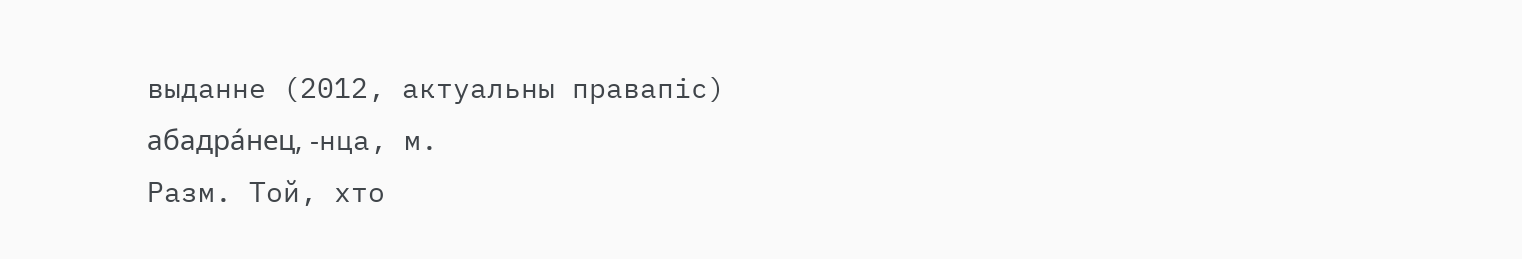выданне (2012, актуальны правапіс)
абадра́нец, ‑нца, м.
Разм. Той, хто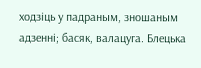ходзіць у падраным, зношаным адзенні; басяк, валацуга. Блецька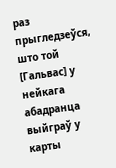раз прыгледзеўся, што той [Гальвас] у нейкага абадранца выйграў у карты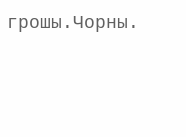грошы.Чорны.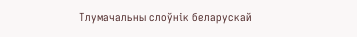Тлумачальны слоўнік беларускай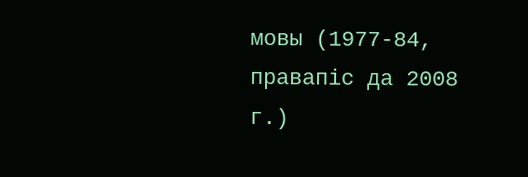мовы (1977-84, правапіс да 2008 г.)